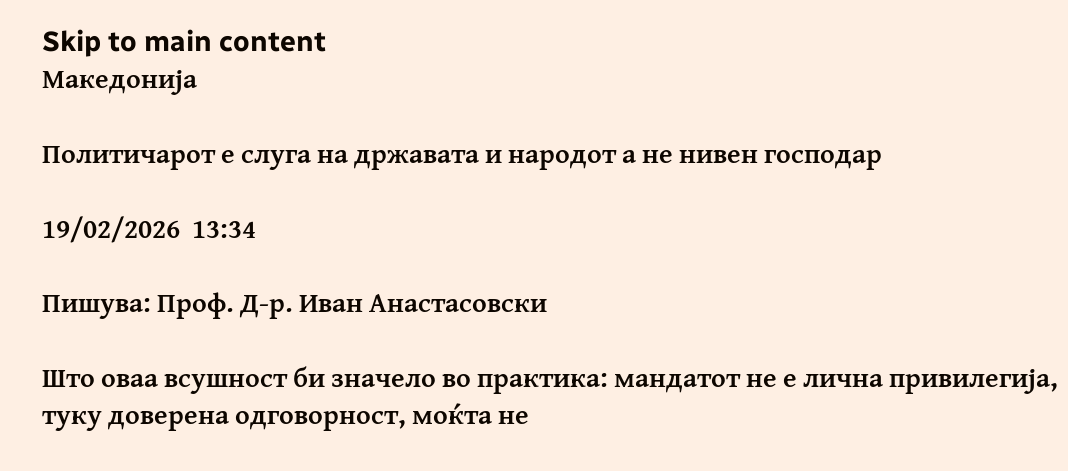Skip to main content
Македонија

Политичарот е слуга на државата и народот а не нивен господар

19/02/2026  13:34

Пишува: Проф. Д-р. Иван Анастасовски

Што оваа всушност би значело во практика: мандатот не е лична привилегија, туку доверена одговорност, моќта не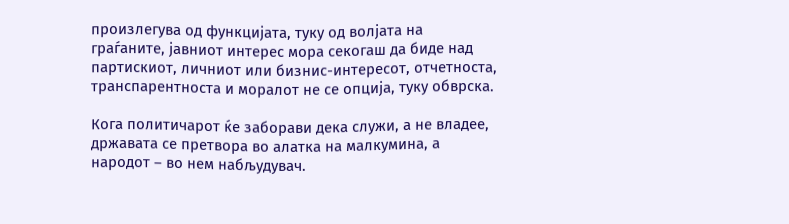произлегува од функцијата, туку од волјата на граѓаните, јавниот интерес мора секогаш да биде над партискиот, личниот или бизнис-интересот, отчетноста, транспарентноста и моралот не се опција, туку обврска.

Кога политичарот ќе заборави дека служи, а не владее, државата се претвора во алатка на малкумина, а народот – во нем набљудувач.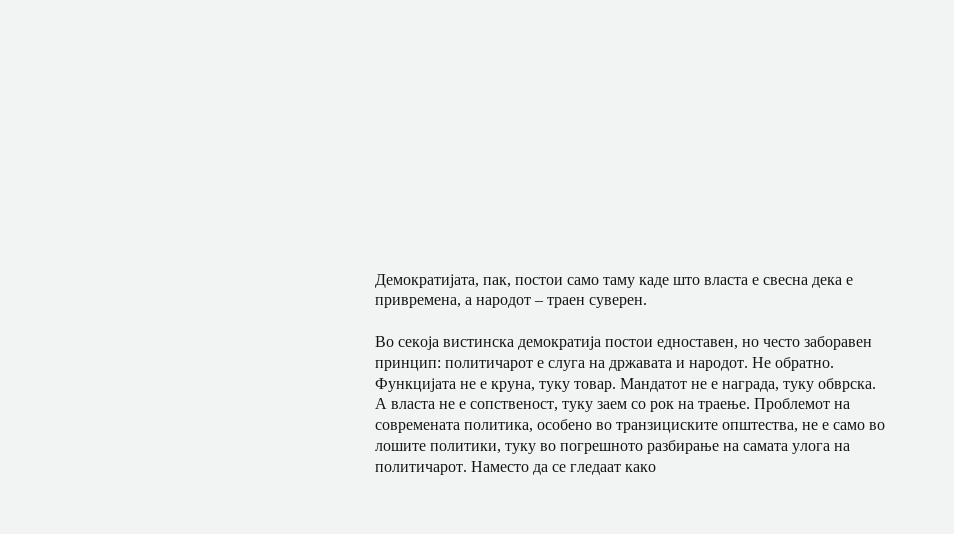Демократијата, пак, постои само таму каде што власта е свесна дека е привремена, а народот – траен суверен.

Во секоја вистинска демократија постои едноставен, но често заборавен принцип: политичарот е слуга на државата и народот. Не обратно. Функцијата не е круна, туку товар. Мандатот не е награда, туку обврска. А власта не е сопственост, туку заем со рок на траење. Проблемот на современата политика, особено во транзициските општества, не е само во лошите политики, туку во погрешното разбирање на самата улога на политичарот. Наместо да се гледаат како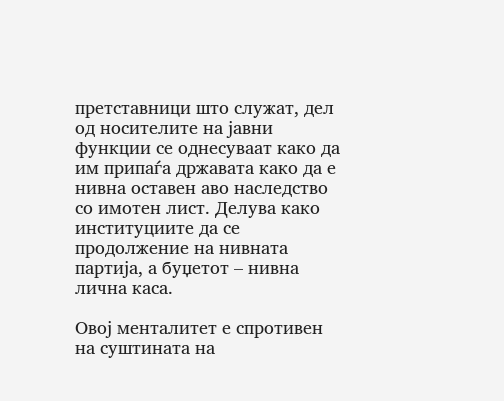претставници што служат, дел од носителите на јавни функции се однесуваат како да им припаѓа државата како да е нивна оставен аво наследство со имотен лист. Делува како институциите да се продолжение на нивната партија, а буџетот – нивна лична каса.

Овој менталитет е спротивен на суштината на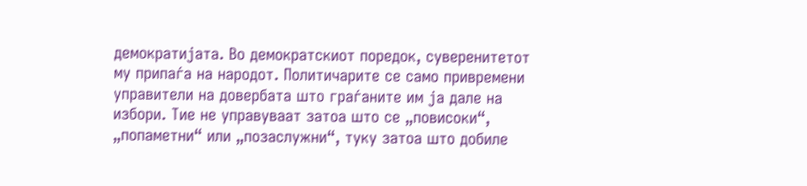демократијата. Во демократскиот поредок, суверенитетот му припаѓа на народот. Политичарите се само привремени управители на довербата што граѓаните им ја дале на избори. Тие не управуваат затоа што се „повисоки“, „попаметни“ или „позаслужни“, туку затоа што добиле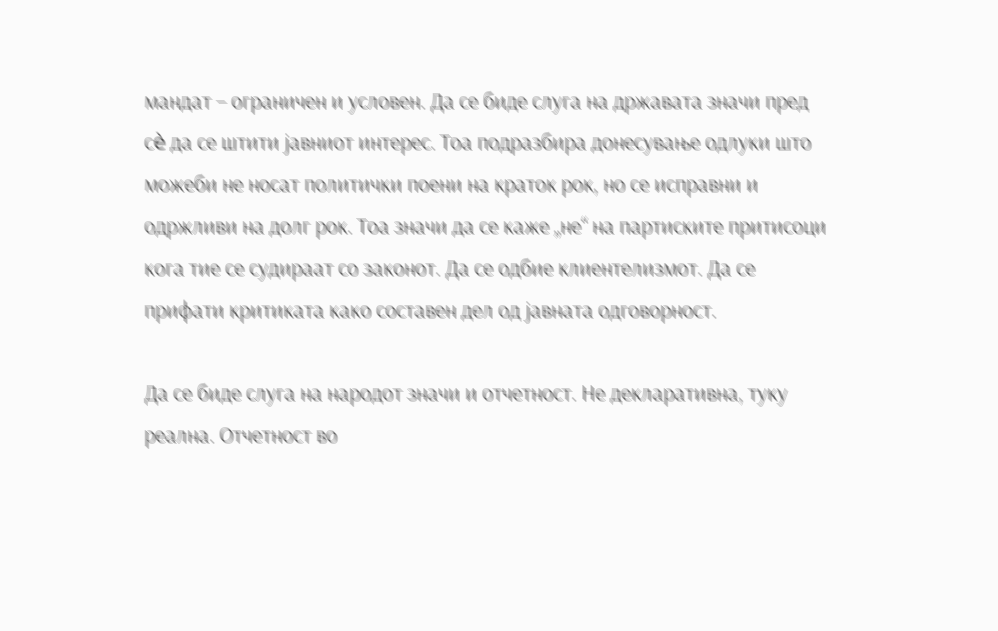мандат – ограничен и условен. Да се биде слуга на државата значи пред сè да се штити јавниот интерес. Тоа подразбира донесување одлуки што можеби не носат политички поени на краток рок, но се исправни и одржливи на долг рок. Тоа значи да се каже „не“ на партиските притисоци кога тие се судираат со законот. Да се одбие клиентелизмот. Да се прифати критиката како составен дел од јавната одговорност.

Да се биде слуга на народот значи и отчетност. Не декларативна, туку реална. Отчетност во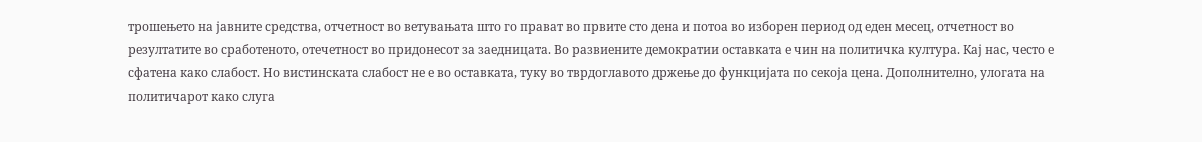трошењето на јавните средства, отчетност во ветувањата што го прават во првите сто дена и потоа во изборен период од еден месец, отчетност во резултатите во сработеното, отечетност во придонесот за заедницата. Во развиените демократии оставката е чин на политичка култура. Кај нас, често е сфатена како слабост. Но вистинската слабост не е во оставката, туку во тврдоглавото држење до функцијата по секоја цена. Дополнително, улогата на политичарот како слуга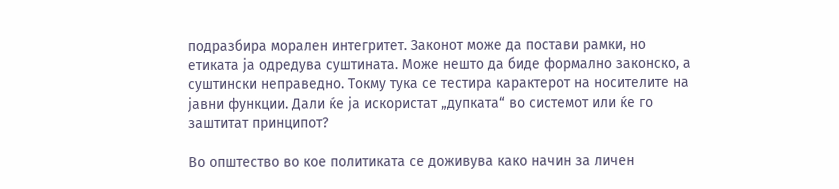подразбира морален интегритет. Законот може да постави рамки, но етиката ја одредува суштината. Може нешто да биде формално законско, а суштински неправедно. Токму тука се тестира карактерот на носителите на јавни функции. Дали ќе ја искористат „дупката“ во системот или ќе го заштитат принципот?

Во општество во кое политиката се доживува како начин за личен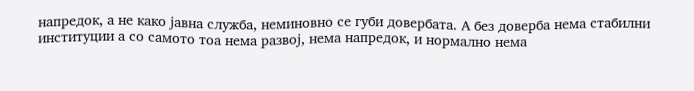напредок, а не како јавна служба, неминовно се губи довербата. А без доверба нема стабилни институции а со самото тоа нема развој, нема напредок, и нормално нема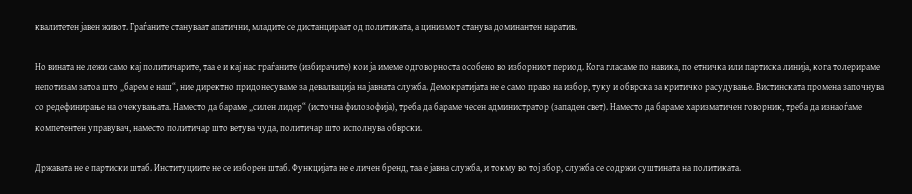квалитетен јавен живот. Граѓаните стануваат апатични, младите се дистанцираат од политиката, а цинизмот станува доминантен наратив.

Но вината не лежи само кај политичарите, таа е и кај нас граѓаните (избирачите) кои ја имеме одговорноста особено во изборниот период. Кога гласаме по навика, по етничка или партиска линија, кога толерираме непотизам затоа што „барем е наш“, ние директно придонесуваме за девалвација на јавната служба. Демократијата не е само право на избор, туку и обврска за критичко расудување. Вистинската промена започнува со редефинирање на очекувањата. Наместо да бараме „силен лидер“ (источна филозофија), треба да бараме чесен администратор (западен свет). Наместо да бараме харизматичен говорник, треба да изнаоѓаме компетентен управувач, наместо политичар што ветува чуда, политичар што исполнува обврски.

Државата не е партиски штаб. Институциите не се изборен штаб. Функцијата не е личен бренд, таа е јавна служба, и токму во тој збор, служба се содржи суштината на политиката.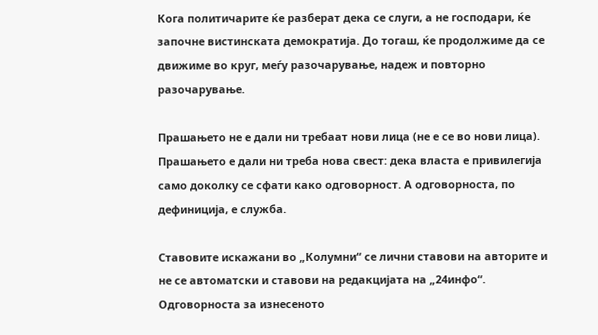Кога политичарите ќе разберат дека се слуги, а не господари, ќе започне вистинската демократија. До тогаш, ќе продолжиме да се движиме во круг, меѓу разочарување, надеж и повторно разочарување.

Прашањето не е дали ни требаат нови лица (не е се во нови лица). Прашањето е дали ни треба нова свест: дека власта е привилегија само доколку се сфати како одговорност. А одговорноста, по дефиниција, е служба.

Ставовите искажани во „Колумни“ се лични ставови на авторите и не се автоматски и ставови на редакцијата на „24инфо“. Одговорноста за изнесеното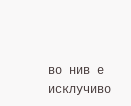во нив е исклучиво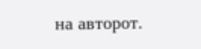на авторот.